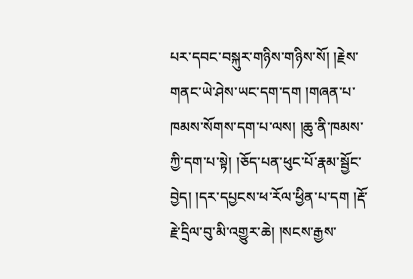པར་དབང་བསྐུར་གཉིས་གཉིས་སོ། །རྗེས་གནང་ཡེ་ཤེས་ཡང་དག་དག །གཞན་པ་ཁམས་སོགས་དག་པ་ལས། །ཆུ་ནི་ཁམས་ཀྱི་དག་པ་སྟེ། །ཅོད་པན་ཕུང་པོ་རྣམ་སྦྱོང་བྱེད། །དར་དཔྱངས་ཕ་རོལ་ཕྱིན་པ་དག །རྡོ་རྗེ་དྲིལ་བུ་མི་འགྱུར་ཆེ། །སངས་རྒྱས་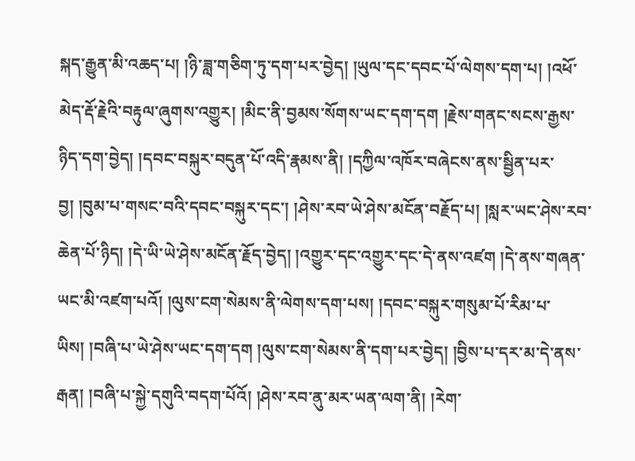སྐད་རྒྱུན་མི་འཆད་པ། །ཉི་ཟླ་གཅིག་ཏུ་དག་པར་བྱེད། །ཡུལ་དང་དབང་པོ་ལེགས་དག་པ། །འཕོ་མེད་རྡོ་རྗེའི་བརྟུལ་ཞུགས་འགྱུར། །མིང་ནི་བྱམས་སོགས་ཡང་དག་དག །རྗེས་གནང་སངས་རྒྱས་ཉིད་དག་བྱེད། །དབང་བསྐུར་བདུན་པོ་འདི་རྣམས་ནི། །དཀྱིལ་འཁོར་བཞེངས་ནས་སྦྱིན་པར་བྱ། །བུམ་པ་གསང་བའི་དབང་བསྐུར་དང་། །ཤེས་རབ་ཡེ་ཤེས་མངོན་བརྗོད་པ། །སླར་ཡང་ཤེས་རབ་ཆེན་པོ་ཉིད། །དེ་ཡི་ཡེ་ཤེས་མངོན་རྗོད་བྱེད། །འགྱུར་དང་འགྱུར་དང་དེ་ནས་འཛག །དེ་ནས་གཞན་ཡང་མི་འཛག་པའོ། །ལུས་ངག་སེམས་ནི་ལེགས་དག་པས། །དབང་བསྐུར་གསུམ་པོ་རིམ་པ་ཡིས། །བཞི་པ་ཡེ་ཤེས་ཡང་དག་དག །ལུས་ངག་སེམས་ནི་དག་པར་བྱེད། །བྱིས་པ་དར་མ་དེ་ནས་རྒན། །བཞི་པ་སྐྱེ་དགུའི་བདག་པོའོ། །ཤེས་རབ་ནུ་མར་ཡན་ལག་ནི། །རེག་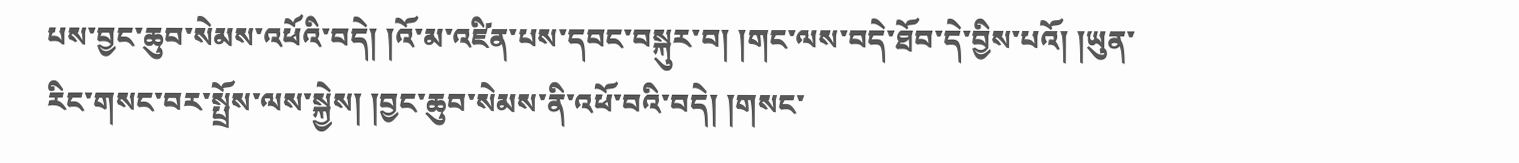པས་བྱང་ཆུབ་སེམས་འཕོའི་བདེ། །འོ་མ་འཛིན་པས་དབང་བསྐུར་བ། །གང་ལས་བདེ་ཐོབ་དེ་བྱིས་པའོ། །ཡུན་རིང་གསང་བར་སྤྲོས་ལས་སྐྱེས། །བྱང་ཆུབ་སེམས་ནི་འཕོ་བའི་བདེ། །གསང་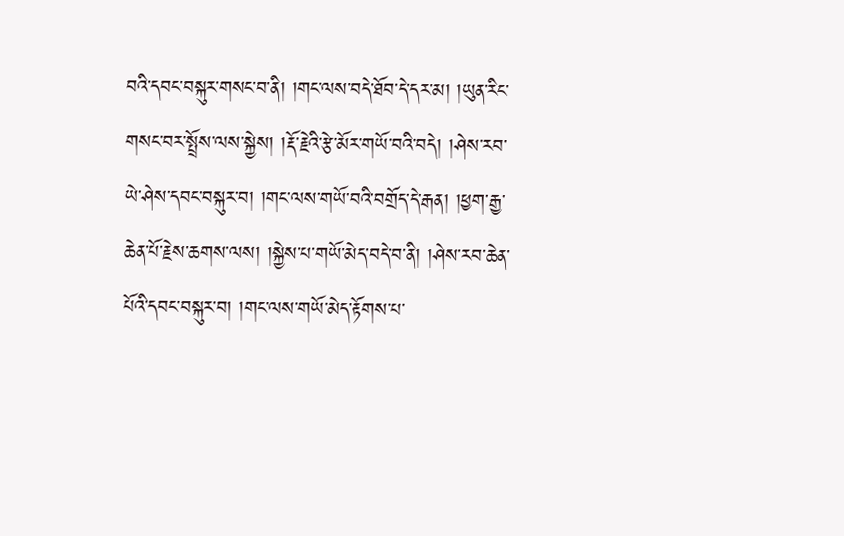བའི་དབང་བསྐུར་གསང་བ་ནི། །གང་ལས་བདེ་ཐོབ་དེ་དར་མ། །ཡུན་རིང་གསང་བར་སྤྲོས་ལས་སྐྱེས། །རྡོ་རྗེའི་རྩེ་མོར་གཡོ་བའི་བདེ། །ཤེས་རབ་ཡེ་ཤེས་དབང་བསྐུར་བ། །གང་ལས་གཡོ་བའི་བགྲོད་དེ་རྒན། །ཕྱག་རྒྱ་ཆེན་པོ་རྗེས་ཆགས་ལས། །སྐྱེས་པ་གཡོ་མེད་བདེ་བ་ནི། །ཤེས་རབ་ཆེན་པོའི་དབང་བསྐུར་བ། །གང་ལས་གཡོ་མེད་རྟོགས་པ་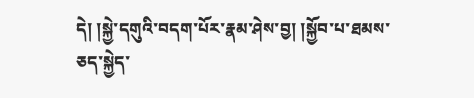དེ། །སྐྱེ་དགུའི་བདག་པོར་རྣམ་ཤེས་བྱ། །སྐྱོབ་པ་ཐམས་ཅད་སྐྱེད་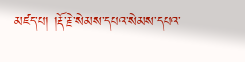མཛད་པ། །རྡོ་རྗེ་སེམས་དཔའ་སེམས་དཔའ་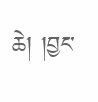ཆེ། །བྱང་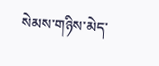སེམས་གཉིས་མེད་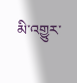མི་འགྱུར་